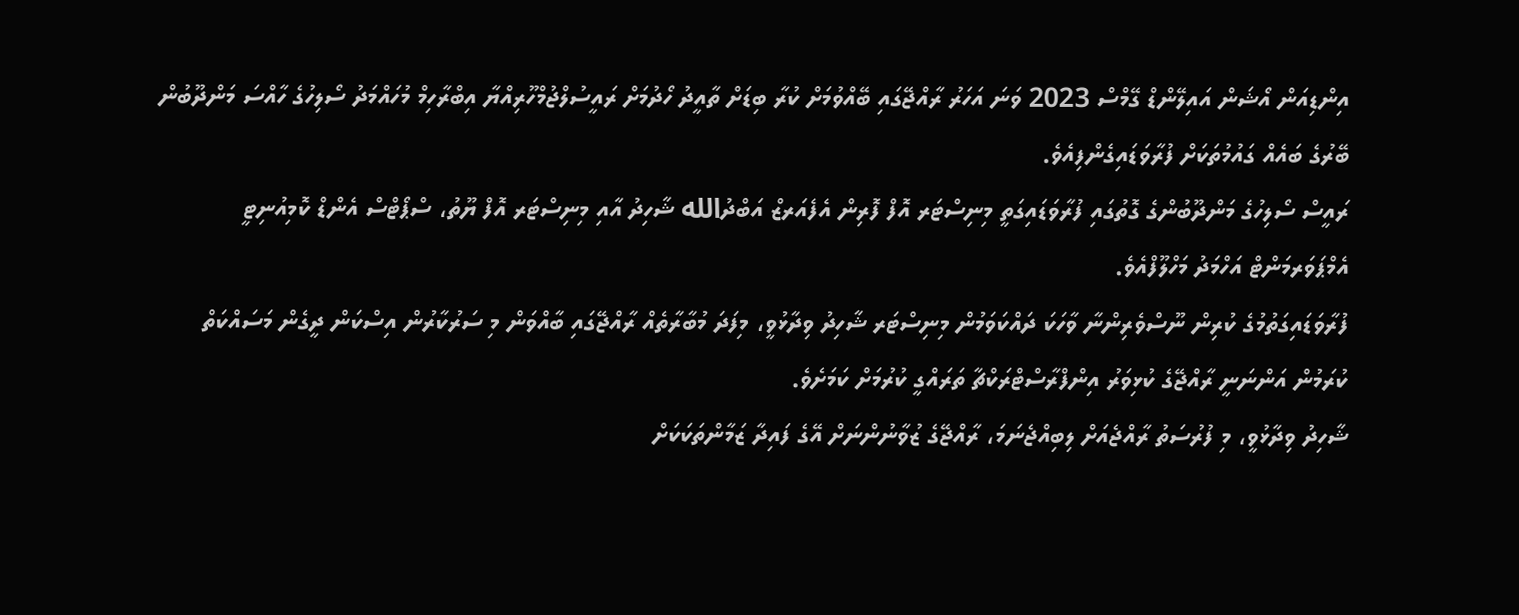އިންޑިއަން އޯޝަން އައިލޭންޑް ގޭމްސް 2023 ވަނަ އަހަރު ރާއްޖޭގައި ބޭއްވުމަށް ކުރާ ބިޑަށް ތާއީދު ހޯދުމަށް ރައީސުލްޖުމްހޫރިއްޔާ އިބްރާހިމް މުހައްމަދު ސޯލިހުގެ ހާއްސަ މަންދޫބުން ބޭރުގެ ބައެއް ގައުމުތަކަށް ފުރާވަޑައިގެންފިއެވެ.
ރައީސް ސޯލިހުގެ މަންދޫބުންގެ ގޮތުގައި ފުރާވަޑައިގަތީ މިނިސްޓަރ އޮފް ފޮރިން އެފެއަރޒް އަބްދުالله ޝާހިދު އާއި މިނިސްޓަރ އޮފް ޔޫތު، ސްޕޯޓްސް އެންޑް ކޮމިއުނިޓީ އެމްޕަވަރމަންޓް އަހްމަދު މަހްލޫފްއެވެ.
ފުރާވަޑައިގަތުމުގެ ކުރިން ނޫސްވެރިންނާ ވާހަކަ ދައްކަވަމުން މިނިސްޓަރ ޝާހިދު ވިދާޅުވީ، މިފަދަ މުބާރާތެއް ރާއްޖޭގައި ބާއްވަން މި ސަރުކާރުން އިސްކަން ދީގެން މަސައްކަތް ކުރަމުން އަންނަނީ ރާއްޖޭގެ ކުޅިވަރު އިންފްރާސްޓްރަކްޗާ ތަރައްގީ ކުރުމަށް ކަމަށެވެ.
ޝާހިދު ވިދާޅުވީ، މި ފުރުސަތު ރާއްޖެއަށް ލިބިއްޖެނަމަ، ރާއްޖޭގެ ޒުވާނުންނަށް އޭގެ ފައިދާ ޒަމާންތަކަކަށް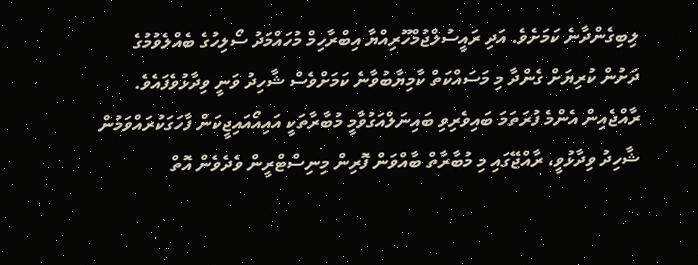ލިބިގެންދާނެ ކަމަށެވެ. އަދި ރައީސުލްޖުމްހޫރިއްޔާ އިބްރާހިމް މުހައްމަދު ސޯލިހުގެ ބެއްލެވުމުގެ ދަށުން ކުރިޔަށް ގެންދާ މި މަސައްކަތް ކާމިޔާބުވާނެ ކަމަށްވެސް ޝާހިދު ވަނީ ވިދާޅުވެފައެވެ.
ރާއްޖެއިން އެންމެ ފުރަތަމަ ބައިވެރިވި ބައިނަލްއަގުވާމީ މުބާރާތަކީ އައިއޯއައިޖީކަން ފާހަގަކުރައްވަމުން ޝާހިދު ވިދާޅުވީ، ރާއްޖޭގައި މި މުބާރާތް ބާއްވަން ފޮރިން މިނިސްޓްރީން ވެދެވެން އޮތް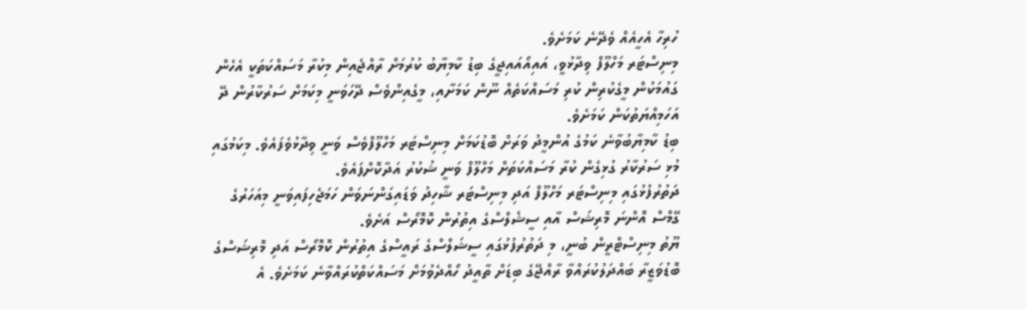ހުރިހާ އެހީއެއް ވެދޭނެ ކަމަށެވެ.
މިނިސްޓަރ މަހްލޫފް ވިދާޅުވީ، އައިއޯއައިޖީގެ ބިޑު ކާމިޔާބު ކުރުމަށް ރާއްޖެއިން މިކުރާ މަސައްކަތަކީ އެހެން ގައުމަކުން މީގެކުރިން ކުރި މަސައްކަތެއް ނޫން ކަމަށާއި، މީގެއިންވެސް ދޭހަވަނީ މިކަމަށް ސަރުކާރުން ދޭ އަހަމިއްޔަތުކަން ކަމަށެވެ.
ބިޑު ކާމިޔާބުވާނެ ކަމުގެ އުންމީދު ވަރަށް ބޮޑުކަމަށް މިނިސްޓަރ މަހްލޫފްވެސް ވަނީ ވިދާޅުވެފައެވެ. މިކަމުގައި މުޅި ސަރުކާރު ގުޅިގެން ކުރާ މަސައްކަތަށް މަހްލޫފް ވަނީ ޝުކުރު އަދާކޮށްފައެވެ.
ދަތުރުފުޅުގައި މިނިސްޓަރ މަހްލޫފް އަދި މިނިސްޓަރ ޝާހިދު ވަޑައިގަންނަވަން ހަމަޖެހިފައިވަނީ މިއަހަރުގެ ގޭމްސް އޮންނަ މޮރިޝަސް އާއި ސީޝެލްސްގެ އިތުރުން ކޮމޮރޯސް އަށެވެ.
ޔޫތު މިނިސްޓްރީން ބުނީ، މި ދަތުރުފުޅުގައި ސީޝަލްސްގެ ރައީސްގެ އިތުރުން ކޮމޮރޯސް އަދި މޮރިޝަސްގެ ބޮޑުވަޒީރާ ބައްދަލުކުރައްވާ ރާއްޖޭގެ ބިޑަށް ތާއީދު ހޯއްދެވުމަށް މަސައްކަތްކުރައްވާނެ ކަމަށެވެ. އެ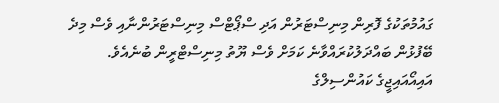ގައުމުތަކުގެ ފޮރިން މިނިސްޓަރުން އަދި ސްޕޯޓްސް މިނިސްޓަރުންނާއި ވެސް މިދެ ބޭފުޅުން ބައްދަލުކުރައްވާނެ ކަމަށް ވެސް ޔޫތު މިނިސްޓްރީން ބުނެއެވެ.
އައިއޯއައިޖީގެ ކައުންސިލްގެ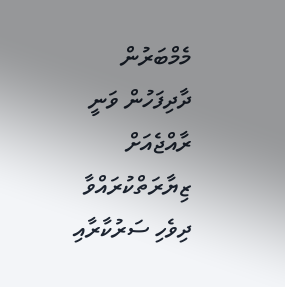މެމްބަރުން ދާދިފަހުން ވަނީ ރާއްޖެއަށް ޒިޔާރަތްކުރައްވާ ދިވެހި ސަރުކާރާއި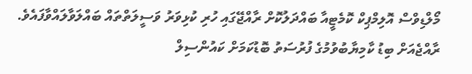މޯލްޑިވްސް އޮލިމްޕިކް ކޮމެޓީއާ ބައްދަލުކޮށް ރާއްޖޭގައި ހުރި ކުޅިވަރު ވަސީލަތްތައް ބައްލަވާލައްވާފައެވެ.
ރާއްޖެއަށް ބިޑު ކާމިޔާބުވުމުގެ ފުރުސަތު ބޮޑުކަމަށް ކައުންސިލް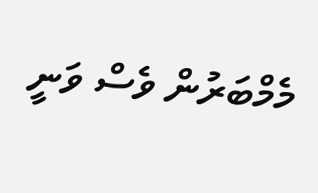މެމްބަރުން ވެސް ވަނީ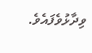ވިދާޅުވެފައެވެ.